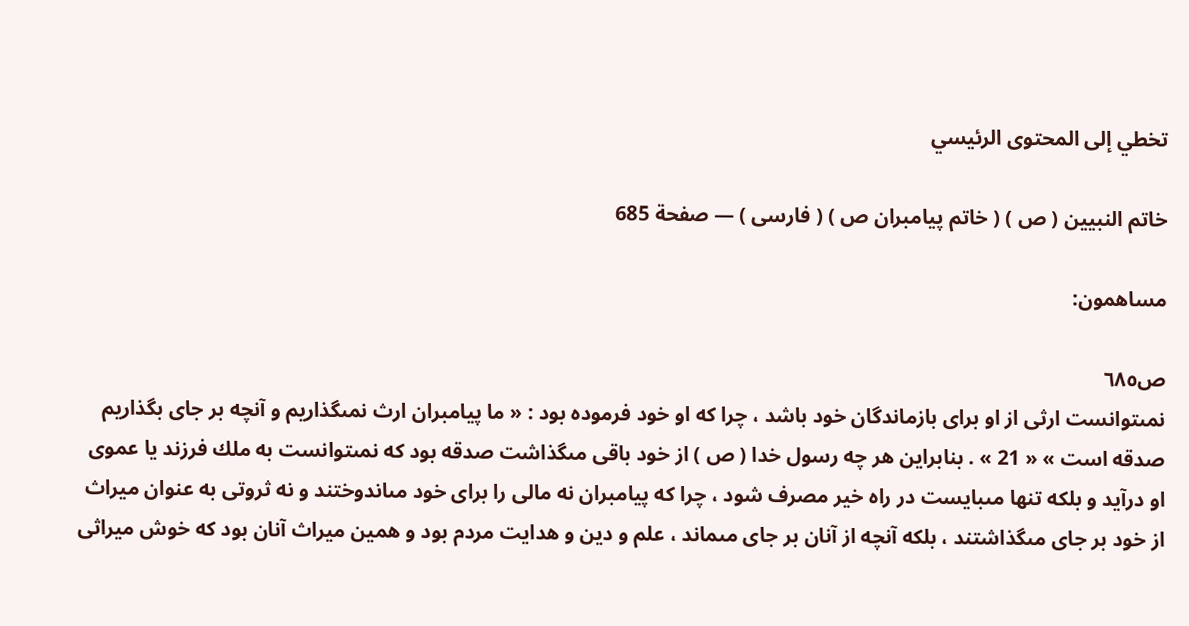تخطي إلى المحتوى الرئيسي

خاتم النبيين ( ص ) ( خاتم پيامبران ص ) ( فارسى ) — صفحة 685

مساهمون:

ص٦٨٥
نمىتوانست ارثى از او براى بازماندگان خود باشد ، چرا كه او خود فرموده بود : « ما پيامبران ارث نمىگذاريم و آنچه بر جاى بگذاريم صدقه است » « 21 » . بنابراين هر چه رسول خدا ( ص ) از خود باقى مىگذاشت صدقه بود كه نمىتوانست به ملك فرزند يا عموى او درآيد و بلكه تنها مىبايست در راه خير مصرف شود ، چرا كه پيامبران نه مالى را براى خود مىاندوختند و نه ثروتى به عنوان ميراث از خود بر جاى مىگذاشتند ، بلكه آنچه از آنان بر جاى مىماند ، علم و دين و هدايت مردم بود و همين ميراث آنان بود كه خوش ميراثى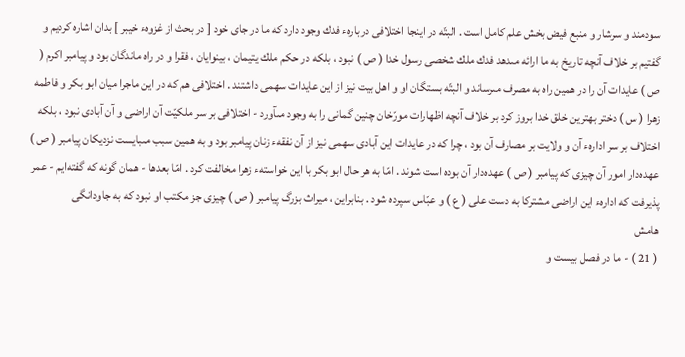سودمند و سرشار و منبع فيض بخش علم كامل است . البتّه در اينجا اختلافى دربارهء فدك وجود دارد كه ما در جاى خود [ در بحث از غزوهء خيبر ] بدان اشاره كرديم و گفتيم بر خلاف آنچه تاريخ به ما ارائه مىدهد فدك ملك شخصى رسول خدا ( ص ) نبود ، بلكه در حكم ملك يتيمان ، بينوايان ، فقرا و در راه ماندگان بود و پيامبر اكرم ( ص ) عايدات آن را در همين راه به مصرف مىرساند و البتّه بستگان او و اهل بيت نيز از اين عايدات سهمى داشتند . اختلافى هم كه در اين ماجرا ميان ابو بكر و فاطمه زهرا ( س ) دختر بهترين خلق خدا بروز كرد بر خلاف آنچه اظهارات مورّخان چنين گمانى را به وجود مىآورد - اختلافى بر سر ملكيّت آن اراضى و آن آبادى نبود ، بلكه اختلاف بر سر ادارهء آن و ولايت بر مصارف آن بود ، چرا كه در عايدات اين آبادى سهمى نيز از آن نفقهء زنان پيامبر بود و به همين سبب مىبايست نزديكان پيامبر ( ص ) عهده‌دار امور آن چيزى كه پيامبر ( ص ) عهده‌دار آن بوده است شوند . امّا به هر حال ابو بكر با اين خواستهء زهرا مخالفت كرد . امّا بعدها - همان گونه كه گفته‌ايم - عمر پذيرفت كه ادارهء اين اراضى مشتركا به دست على ( ع ) و عبّاس سپرده شود . بنابراين ، ميراث بزرگ پيامبر ( ص ) چيزى جز مكتب او نبود كه به جاودانگى
هامش
( 21 ) - ما در فصل بيست و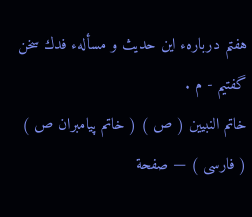هفتم دربارهء اين حديث و مسألهء فدك سخن گفتيم - م .
خاتم النبيين ( ص ) ( خاتم پيامبران ص ) ( فارسى ) — صفحة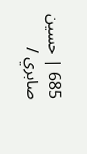685 | حسين صابري /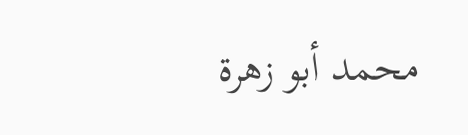محمد أبو زهرة